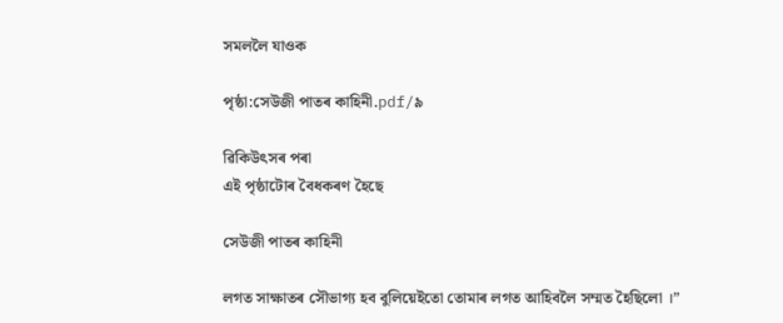সমললৈ যাওক

পৃষ্ঠা:সেউজী পাতৰ কাহিনী.pdf/৯

ৱিকিউৎসৰ পৰা
এই পৃষ্ঠাটোৰ বৈধকৰণ হৈছে

সেউজী পাতৰ কাহিনী

লগত সাক্ষাতৰ সৌভাগ্য হব বুলিয়েইতো তোমাৰ লগত আহিবলৈ সম্মত হৈছিলো ।”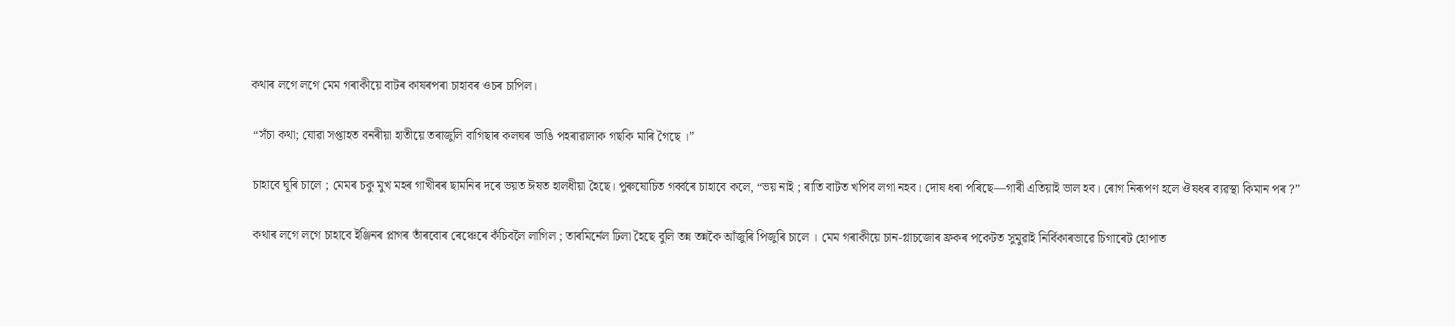কথাৰ লগে লগে মেম গৰাকীয়ে বাটৰ কাষৰপৰা চাহাবৰ ওচৰ চাপিল।

 “সঁচা কথা; যোৱা সপ্তাহত বনৰীয়া হাতীয়ে তৰাজুলি বাগিছাৰ কলঘৰ ভাঙি পহৰাৱালাক গছকি মাৰি গৈছে ।”

 চাহাবে ঘূৰি চালে ; মেমৰ চকু মুখ মহৰ গাখীৰৰ ছামনিৰ দৰে ভয়ত ঈষত হালধীয়া হৈছে। পুৰুষোচিত গৰ্ব্বৰে চাহাবে কলে, “ভয় নাই ; ৰাতি বাটত খপিব লগা নহব। দোষ ধৰা পৰিছে—গাৰী এতিয়াই ভাল হব। ৰোগ নিৰূপণ হলে ঔষধৰ ব্যৱস্থা কিমান পৰ ?”

 কথাৰ লগে লগে চাহাবে ইঞ্জিনৰ প্লাগৰ তাঁৰবোৰ ৰেঞ্চেৰে কঁচিবলৈ লাগিল ; তাৰমিৰ্নেল ঢিলা হৈছে বুলি তন্ন তন্নকৈ আঁজুৰি পিজুৰি চালে । মেম গৰাকীয়ে চান-গ্লাচজোৰ ফ্ৰকৰ পকেটত সুমুৱাই নিৰ্বিকাৰভাৱে চিগাৰেট হোপাত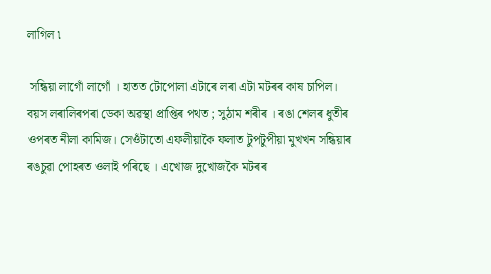লাগিল ৷

 সন্ধিয়া লাগোঁ লাগোঁ । হাতত টোপোলা এটাৰে লৰা এটা মটৰৰ কাষ চাপিল। বয়স লৰালিৰপৰা ডেকা অৱস্থা প্ৰাপ্তিৰ পথত ; সুঠাম শৰীৰ । ৰঙা শেলৰ ধুতীৰ ওপৰত নীলা কামিজ। সেওঁটাতো এফলীয়াকৈ ফলাত টুপটুপীয়া মুখখন সন্ধিয়াৰ ৰঙচুৱা পোহৰত ওলাই পৰিছে । এখোজ দুখোজকৈ মটৰৰ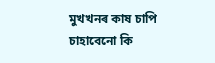মুখখনৰ কাষ চাপি চাহাবেনো কি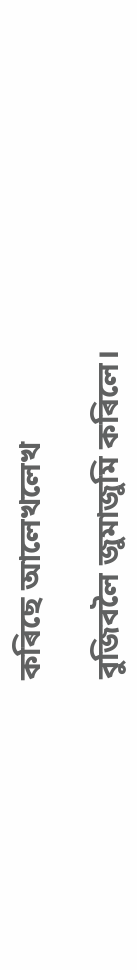কৰিছে আলেখলেখ

বুজিবলৈ জুমাজুমি কৰিলে।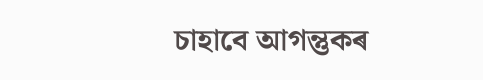চাহাবে আগন্তুকৰ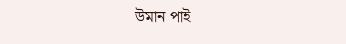উমান পাই